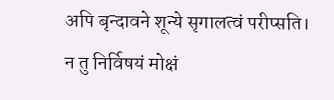अपि बृन्दावने शून्ये सृगालत्वं परीप्सति।
न तु निर्विषयं मोक्षं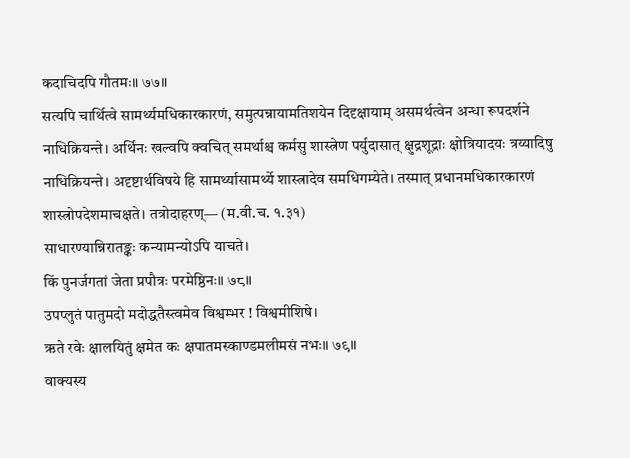कदाचिदपि गौतमः॥ ७७॥
सत्यपि चार्थित्वे सामर्थ्यमधिकारकारणं, समुत्पन्नायामतिशयेन दिदृक्षायाम् असमर्थत्वेन अन्धा रूपदर्शने नाधिक्रियन्ते। अर्थिनः खल्वपि क्वचित् समर्थाश्च कर्मसु शास्त्रेण पर्युदासात् क्षुद्रशूद्राः क्षोत्रियादयः त्रय्यादिषु नाधिक्रियन्ते। अदृष्टार्थविषये हि सामर्थ्यासामर्थ्ये शास्त्रादेव समधिगम्येते। तस्मात् प्रधानमधिकारकारणं शास्त्रोपदेशमाचक्षते। तत्रोदाहरण्— (म.वी.च. १.३१)
साधारण्यान्निरातङ्कः कन्यामन्योऽपि याचते।
किं पुनर्जगतां जेता प्रपौत्रः परमेष्ठिनः॥ ७८॥
उपप्लुतं पातुमदो मदोद्धतैस्त्वमेव विश्वम्भर ! विश्वमीशिषे।
ऋते रवेः क्षालयितुं क्षमेत कः क्षपातमस्काण्डमलीमसं नभः॥ ७९॥
वाक्यस्य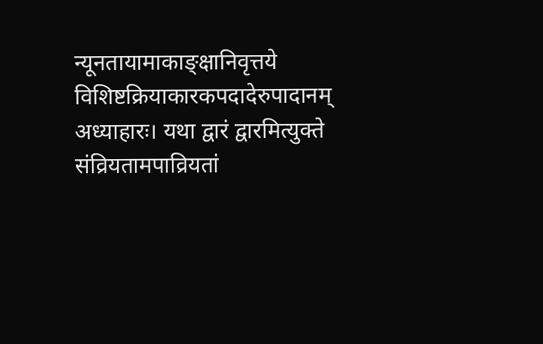न्यूनतायामाकाङ्क्षानिवृत्तये विशिष्टक्रियाकारकपदादेरुपादानम् अध्याहारः। यथा द्वारं द्वारमित्युक्ते संव्रियतामपाव्रियतां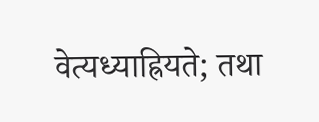वेत्यध्याह्रियते; तथा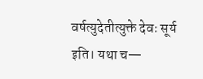वर्षत्युदेतीत्युक्ते देवः सूर्य इति। यथा च—